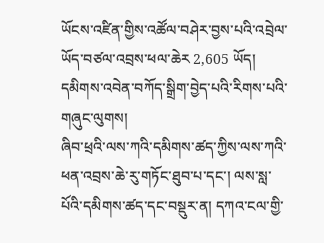ཡོངས་འཛིན་གྱིས་འཚོལ་བཤེར་བྱས་པའི་འབྲེལ་ཡོད་བཙལ་འབྲས་ཕལ་ཆེར 2,605 ཡོད།
དམིགས་འབེན་བཀོད་སྒྲིག་བྱེད་པའི་རིགས་པའི་གཞུང་ལུགས།
ཞིབ་ཕྲའི་ལས་ཀའི་དམིགས་ཚད་ཀྱིས་ལས་ཀའི་ཕན་འབྲས་ཆེ་རུ་གཏོང་ཐུབ་པ་དང་། ལས་སླ་པོའི་དམིགས་ཚད་དང་བསྡུར་ན། དཀའ་ངལ་གྱི་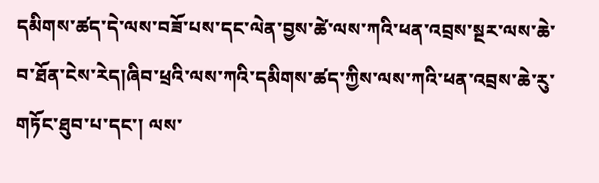དམིགས་ཚད་དེ་ལས་བཟོ་པས་དང་ལེན་བྱས་ཚེ་ལས་ཀའི་ཕན་འབྲས་སྔར་ལས་ཆེ་བ་ཐོན་ངེས་རེད།ཞིབ་ཕྲའི་ལས་ཀའི་དམིགས་ཚད་ཀྱིས་ལས་ཀའི་ཕན་འབྲས་ཆེ་རུ་གཏོང་ཐུབ་པ་དང་། ལས་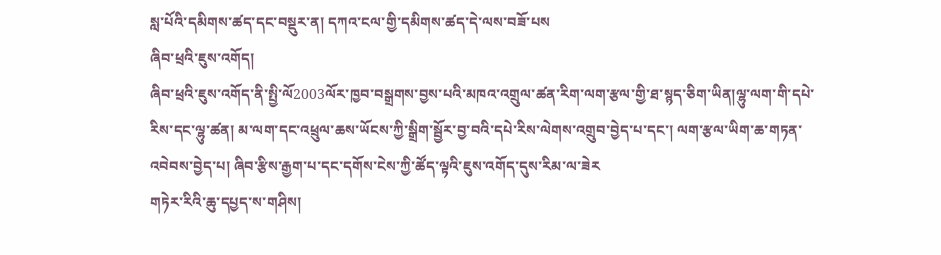སླ་པོའི་དམིགས་ཚད་དང་བསྡུར་ན། དཀའ་ངལ་གྱི་དམིགས་ཚད་དེ་ལས་བཟོ་པས
ཞིབ་ཕྲའི་ཇུས་འགོད།
ཞིབ་ཕྲའི་ཇུས་འགོད་ནི་སྤྱི་ལོ2003ལོར་ཁྱབ་བསྒྲགས་བྱས་པའི་མཁའ་འགྲུལ་ཚན་རིག་ལག་རྩལ་གྱི་ཐ་སྙད་ཅིག་ཡིན།ལྷུ་ལག་གི་དཔེ་རིས་དང་ལྷུ་ཚན། མ་ལག་དང་འཕྲུལ་ཆས་ཡོངས་ཀྱི་སྒྲིག་སྦྱོར་བྱ་བའི་དཔེ་རིས་ལེགས་འགྲུབ་བྱེད་པ་དང་། ལག་རྩལ་ཡིག་ཆ་གཏན་འབེབས་བྱེད་པ། ཞིབ་རྩིས་རྒྱག་པ་དང་དགོས་ངེས་ཀྱི་ཚོད་ལྟའི་ཇུས་འགོད་དུས་རིམ་ལ་ཟེར
གཏེར་རིའི་ཆུ་དཔྱད་ས་གཤིས།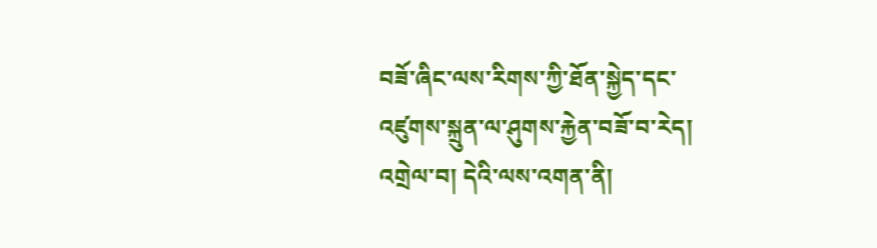བཟོ་ཞིང་ལས་རིགས་ཀྱི་ཐོན་སྐྱེད་དང་འཛུགས་སྐྲུན་ལ་ཤུགས་རྐྱེན་བཟོ་བ་རེད། འགྲེལ་བ། དེའི་ལས་འགན་ནི།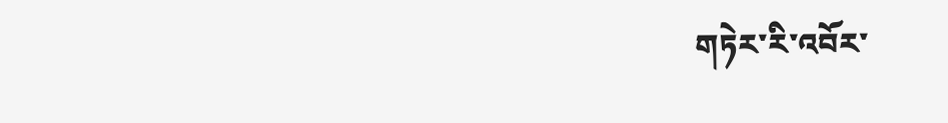གཏེར་རི་འབོར་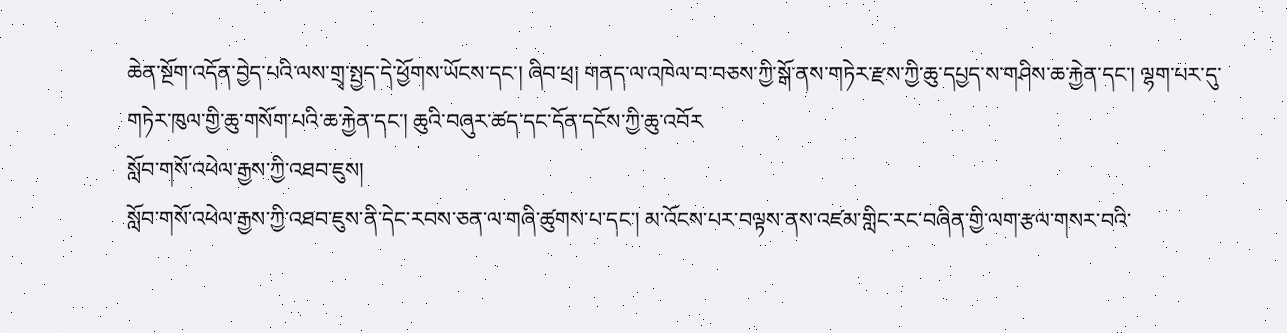ཆེན་སྔོག་འདོན་བྱེད་པའི་ལས་གྲྭ་སྤྱད་དེ་ཕྱོགས་ཡོངས་དང་། ཞིབ་ཕྲ། གནད་ལ་འཁེལ་བ་བཅས་ཀྱི་སྒོ་ནས་གཏེར་རྫས་ཀྱི་ཆུ་དཔྱད་ས་གཤིས་ཆ་རྐྱེན་དང་། ལྷག་པར་དུ་གཏེར་ཁུལ་གྱི་ཆུ་གསོག་པའི་ཆ་རྐྱེན་དང་། ཆུའི་བཞུར་ཚད་དང་དོན་དངོས་ཀྱི་ཆུ་འབོར
སློབ་གསོ་འཕེལ་རྒྱས་ཀྱི་འཐབ་ཇུས།
སློབ་གསོ་འཕེལ་རྒྱས་ཀྱི་འཐབ་ཇུས་ནི་དེང་རབས་ཅན་ལ་གཞི་ཚུགས་པ་དང་། མ་འོངས་པར་བལྟས་ནས་འཛམ་གླིང་རང་བཞིན་གྱི་ལག་རྩལ་གསར་བའི་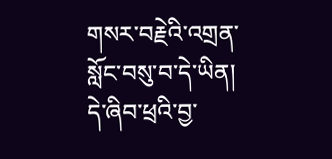གསར་བརྗེའི་འགྲན་སློང་བསུ་བ་དེ་ཡིན། དེ་ཞིབ་ཕྲའི་བྱ་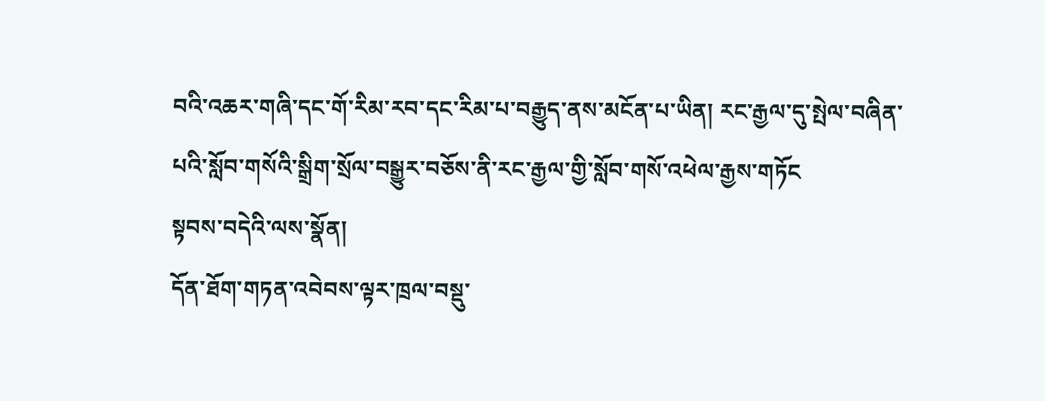བའི་འཆར་གཞི་དང་གོ་རིམ་རབ་དང་རིམ་པ་བརྒྱུད་ནས་མངོན་པ་ཡིན། རང་རྒྱལ་དུ་སྤེལ་བཞིན་པའི་སློབ་གསོའི་སྒྲིག་སྲོལ་བསྒྱུར་བཅོས་ནི་རང་རྒྱལ་གྱི་སློབ་གསོ་འཕེལ་རྒྱས་གཏོང
སྟབས་བདེའི་ལས་སྣོན།
དོན་ཐོག་གཏན་འབེབས་ལྟར་ཁྲལ་བསྡུ་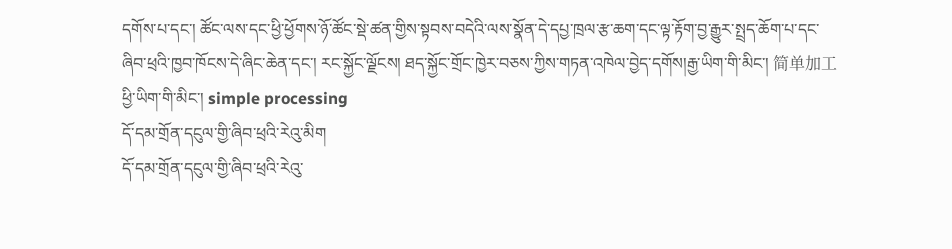དགོས་པ་དང་། ཚོང་ལས་དང་ཕྱི་ཕྱོགས་ཉོ་ཚོང་སྡེ་ཚན་གྱིས་སྟབས་བདེའི་ལས་སྣོན་དེ་དཔྱ་ཁྲལ་རྩ་ཆག་དང་ལྟ་རྟོག་བྱ་རྒྱུར་སྤྲད་ཆོག་པ་དང་ཞིབ་ཕྲའི་ཁྱབ་ཁོངས་དེ་ཞིང་ཆེན་དང་། རང་སྐྱོང་ལྗོངས། ཐད་སྐྱོང་གྲོང་ཁྱེར་བཅས་ཀྱིས་གཏན་འཁེལ་བྱེད་དགོས།རྒྱ་ཡིག་གི་མིང་། 简单加工 ཕྱི་ཡིག་གི་མིང་། simple processing
དོ་དམ་གྲོན་དངུལ་གྱི་ཞིབ་ཕྲའི་རེའུ་མིག
དོ་དམ་གྲོན་དངུལ་གྱི་ཞིབ་ཕྲའི་རེའུ་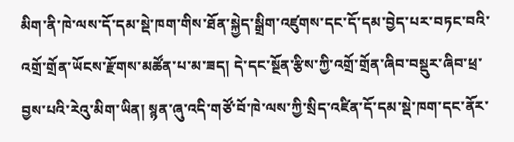མིག་ནི་ཁེ་ལས་དོ་དམ་སྡེ་ཁག་གིས་ཐོན་སྐྱེད་སྒྲིག་འཛུགས་དང་དོ་དམ་བྱེད་པར་བཏང་བའི་འགྲོ་གྲོན་ཡོངས་རྫོགས་མཚོན་པ་མ་ཟད། དེ་དང་སྔོན་རྩིས་ཀྱི་འགྲོ་གྲོན་ཞིབ་བསྡུར་ཞིབ་ཕྲ་བྱས་པའི་རེའུ་མིག་ཡིན། སྙན་ཞུ་འདི་གཙོ་བོ་ཁེ་ལས་ཀྱི་སྲིད་འཛིན་དོ་དམ་སྡེ་ཁག་དང་ནོར་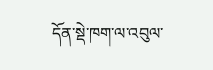དོན་སྡེ་ཁག་ལ་འབུལ་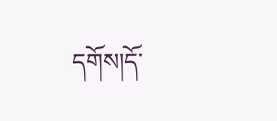དགོས།དོ་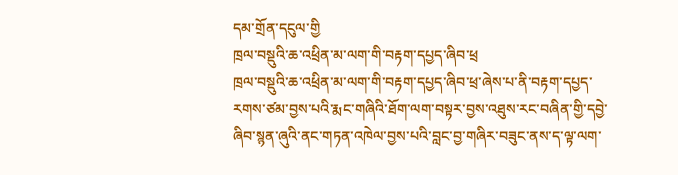དམ་གྲོན་དངུལ་གྱི
ཁྲལ་བསྡུའི་ཆ་འཕྲིན་མ་ལག་གི་བརྟག་དཔྱད་ཞིབ་ཕྲ
ཁྲལ་བསྡུའི་ཆ་འཕྲིན་མ་ལག་གི་བརྟག་དཔྱད་ཞིབ་ཕྲ་ཞེས་པ་ནི་བརྟག་དཔྱད་རགས་ཙམ་བྱས་པའི་རྨང་གཞིའི་ཐོག་ལག་བསྟར་བྱས་འཐུས་རང་བཞིན་གྱི་དབྱེ་ཞིབ་སྙན་ཞུའི་ནང་གཏན་འཁེལ་བྱས་པའི་བླང་བྱ་གཞིར་བཟུང་ནས་ད་ལྟ་ལག་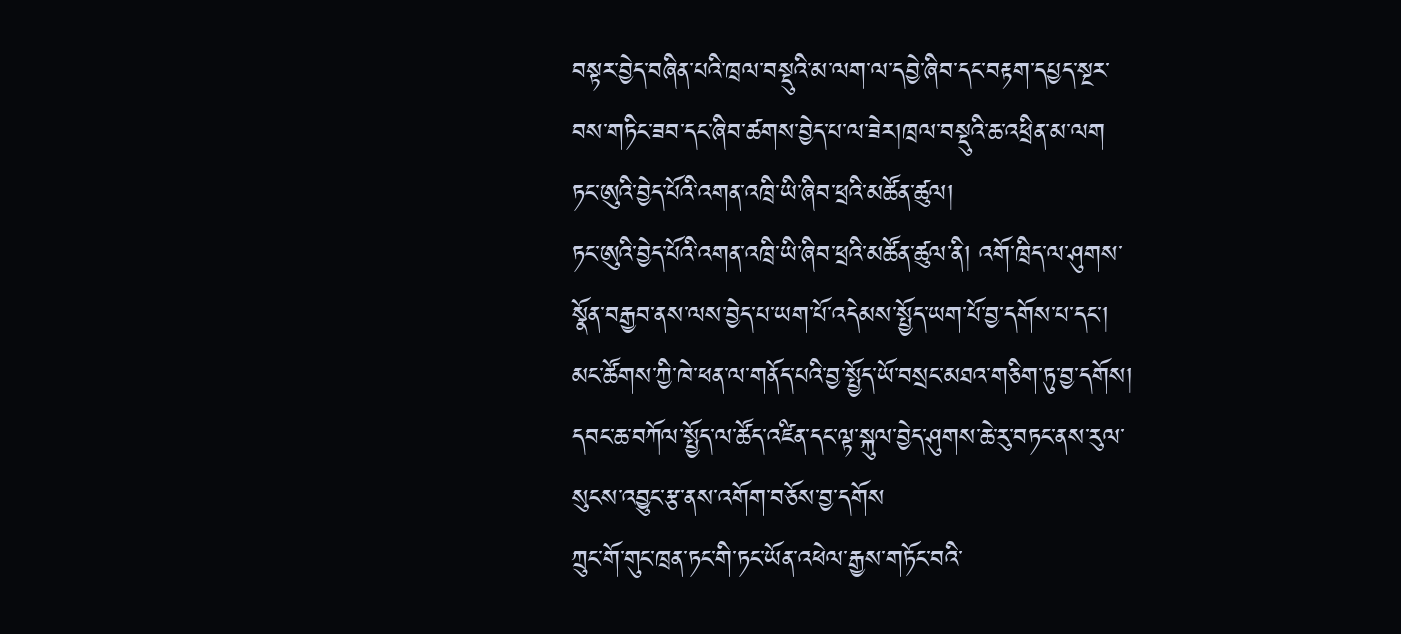བསྟར་བྱེད་བཞིན་པའི་ཁྲལ་བསྡུའི་མ་ལག་ལ་དབྱེ་ཞིབ་དང་བརྟག་དཔྱད་སྔར་བས་གཏིང་ཟབ་དང་ཞིབ་ཚགས་བྱེད་པ་ལ་ཟེར།ཁྲལ་བསྡུའི་ཆ་འཕྲིན་མ་ལག
ཏང་ཨུའི་བྱེད་པོའི་འགན་འཁྲི་ཡི་ཞིབ་ཕྲའི་མཚོན་ཚུལ།
ཏང་ཨུའི་བྱེད་པོའི་འགན་འཁྲི་ཡི་ཞིབ་ཕྲའི་མཚོན་ཚུལ་ནི། འགོ་ཁྲིད་ལ་ཤུགས་སྣོན་བརྒྱབ་ནས་ལས་བྱེད་པ་ཡག་པོ་འདེམས་སྤྱོད་ཡག་པོ་བྱ་དགོས་པ་དང་། མང་ཚོགས་ཀྱི་ཁེ་ཕན་ལ་གནོད་པའི་བྱ་སྤྱོད་ཡོ་བསྲང་མཐའ་གཅིག་ཏུ་བྱ་དགོས། དབང་ཆ་བཀོལ་སྤྱོད་ལ་ཚོད་འཛིན་དང་ལྟ་སྐུལ་བྱེད་ཤུགས་ཆེ་རུ་བཏང་ནས་རུལ་སུངས་འབྱུང་རྩ་ནས་འགོག་བཅོས་བྱ་དགོས
ཀྲུང་གོ་གུང་ཁྲན་ཏང་གི་ཏང་ཡོན་འཕེལ་རྒྱས་གཏོང་བའི་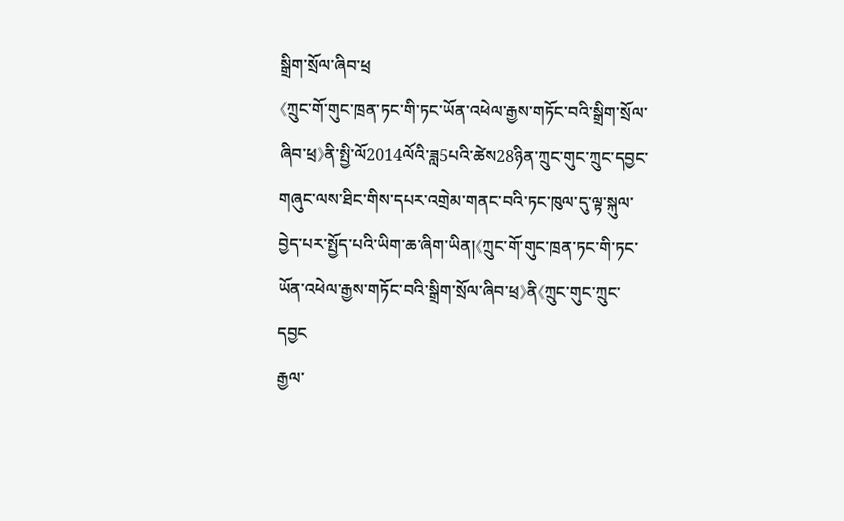སྒྲིག་སྲོལ་ཞིབ་ཕྲ
《ཀྲུང་གོ་གུང་ཁྲན་ཏང་གི་ཏང་ཡོན་འཕེལ་རྒྱས་གཏོང་བའི་སྒྲིག་སྲོལ་ཞིབ་ཕྲ》ནི་སྤྱི་ལོ2014ལོའི་ཟླ5པའི་ཚེས28ཉིན་ཀྲུང་གུང་ཀྲུང་དབྱང་གཞུང་ལས་ཐིང་གིས་དཔར་འགྲེམ་གནང་བའི་ཏང་ཁུལ་དུ་ལྟ་སྐུལ་བྱེད་པར་སྤྱོད་པའི་ཡིག་ཆ་ཞིག་ཡིན།《ཀྲུང་གོ་གུང་ཁྲན་ཏང་གི་ཏང་ཡོན་འཕེལ་རྒྱས་གཏོང་བའི་སྒྲིག་སྲོལ་ཞིབ་ཕྲ》ནི《ཀྲུང་གུང་ཀྲུང་དབྱང
རྒྱལ་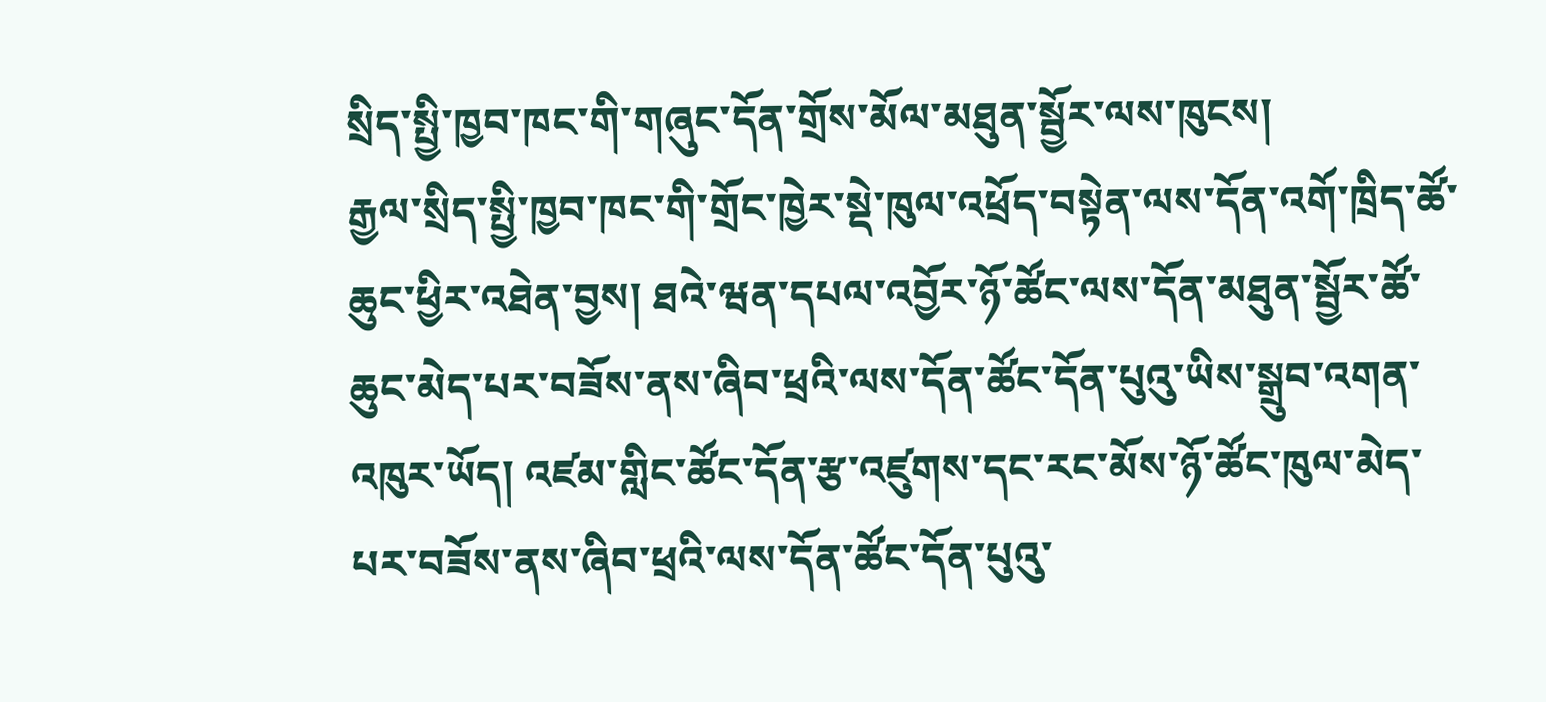སྲིད་སྤྱི་ཁྱབ་ཁང་གི་གཞུང་དོན་གྲོས་མོལ་མཐུན་སྦྱོར་ལས་ཁུངས།
རྒྱལ་སྲིད་སྤྱི་ཁྱབ་ཁང་གི་གྲོང་ཁྱེར་སྡེ་ཁུལ་འཕྲོད་བསྟེན་ལས་དོན་འགོ་ཁྲིད་ཚོ་ཆུང་ཕྱིར་འཐེན་བྱས། ཐའེ་ཝན་དཔལ་འབྱོར་ཉོ་ཚོང་ལས་དོན་མཐུན་སྦྱོར་ཚོ་ཆུང་མེད་པར་བཟོས་ནས་ཞིབ་ཕྲའི་ལས་དོན་ཚོང་དོན་པུའུ་ཡིས་སྒྲུབ་འགན་འཁུར་ཡོད། འཛམ་གླིང་ཚོང་དོན་རྩ་འཛུགས་དང་རང་མོས་ཉོ་ཚོང་ཁུལ་མེད་པར་བཟོས་ནས་ཞིབ་ཕྲའི་ལས་དོན་ཚོང་དོན་པུའུ་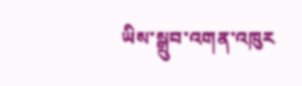ཡིས་སྒྲུབ་འགན་འཁུར